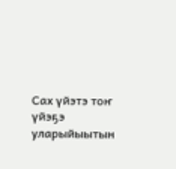Сах үйэтэ тоҥ үйэҕэ уларыйыытын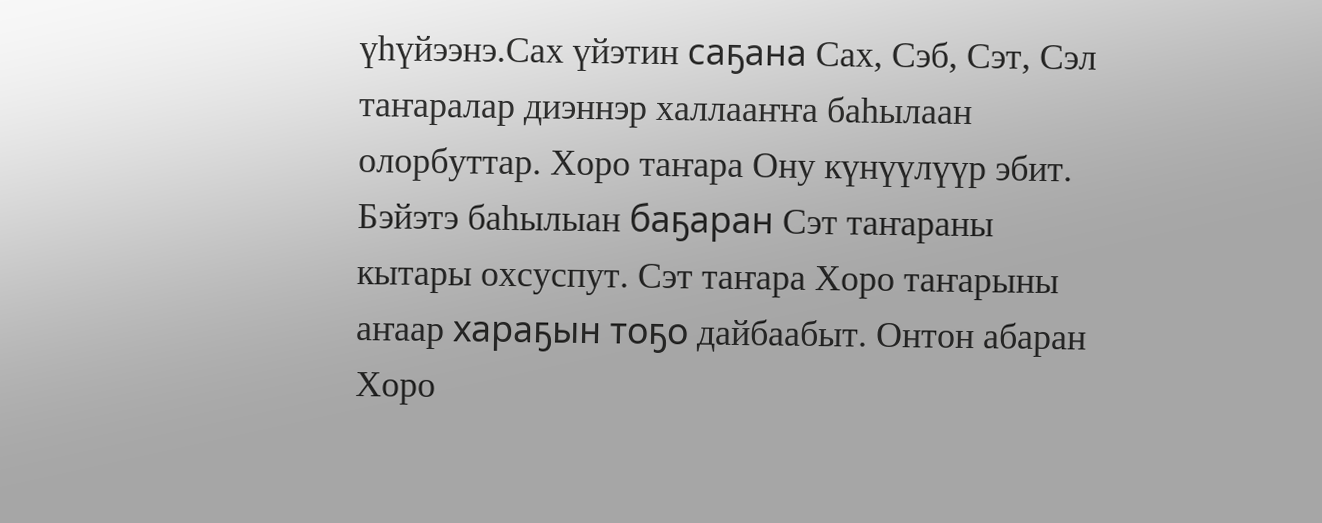үһүйээнэ.Сах үйэтин саҕана Сах, Сэб, Сэт, Сэл таҥаралар диэннэр халлааҥҥа баһылаан олорбуттар. Хоро таҥара Ону күнүүлүүр эбит. Бэйэтэ баһылыан баҕаран Сэт таҥараны кытары охсуспут. Сэт таҥара Хоро таҥарыны аҥаар хараҕын тоҕо дайбаабыт. Онтон абаран Хоро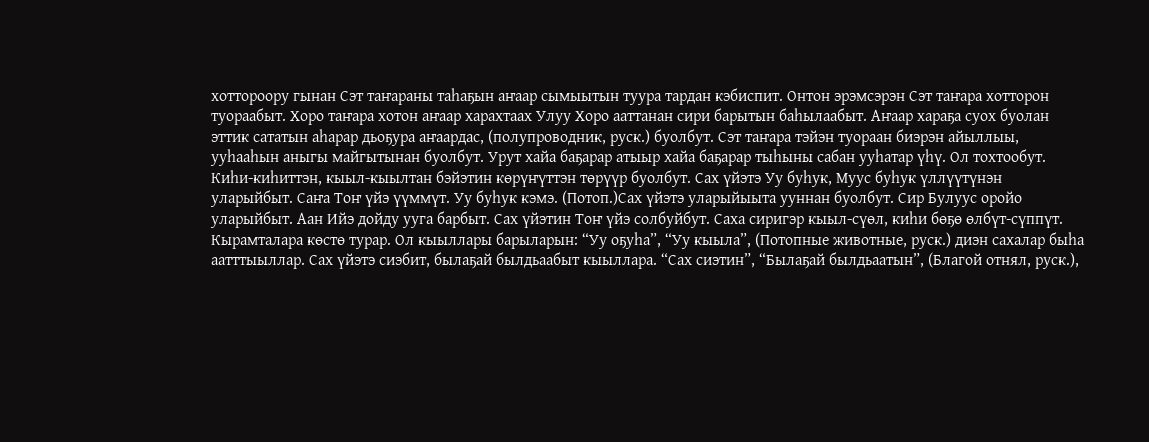хоттороору гынан Сэт таҥараны таһаҕын аҥаар сымыытын туура тардан кэбиспит. Онтон эрэмсэрэн Сэт таҥара хотторон туораабыт. Хоро таҥара хотон аҥаар харахтаах Улуу Хоро ааттанан сири барытын баһылаабыт. Аҥаар хараҕа суох буолан эттик сататын аһарар дьоҕура аҥаардас, (полупроводник, руск.) буолбут. Сэт таҥара тэйэн туораан биэрэн айыллыы, ууһааһын аныгы майгытынан буолбут. Урут хайа баҕарар атыыр хайа баҕарар тыһыны сабан ууһатар үһү. Ол тохтообут. Киһи-киһиттэн, кыыл-кыылтан бэйэтин көрүҥүттэн төрүүр буолбут. Сах үйэтэ Уу буһук, Муус буһук үллүүтүнэн уларыйбыт. Саҥа Тоҥ үйэ үүммүт. Уу буһук кэмэ. (Потоп.)Сах үйэтэ уларыйыыта ууннан буолбут. Сир Булуус оройо уларыйбыт. Аан Ийэ дойду ууга барбыт. Сах үйэтин Тоҥ үйэ солбуйбут. Саха сиригэр кыыл-сүөл, киһи бөҕө өлбүт-сүппүт. Кырамталара көстө турар. Ол кыыллары барыларын: “Уу оҕуһа”, “Уу кыыла”, (Потопные животные, руск.) диэн сахалар быһа аатттыыллар. Сах үйэтэ сиэбит, былаҕай былдьаабыт кыыллара. “Сах сиэтин”, “Былаҕай былдьаатын”, (Благой отнял, руск.),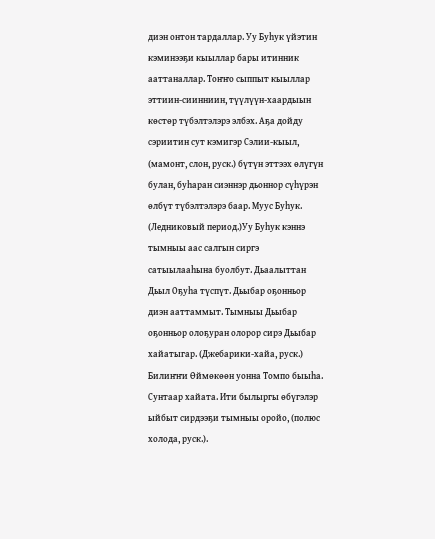диэн онтон тардаллар. Уу Буһук үйэтин кэминээҕи кыыллар бары итинник ааттаналлар. Тоҥҥо сыппыт кыыллар эттиин-сиинниин, түүлүүн-хаардыын көстөр түбэлтэлэрэ элбэх. Аҕа дойду сэриитин сут кэмигэр Сэлии-кыыл, (мамонт, слон, руск.) бүтүн эттээх өлүгүн булан, буһаран сиэннэр дьоннор сүһүрэн өлбүт түбэлтэлэрэ баар. Муус Буһук. (Ледниковый период.)Уу Буһук кэннэ тымныы аас салгын сиргэ сатыылааһына буолбут. Дьаалыттан Дьыл Оҕуһа түспүт. Дьыбар оҕонньор диэн ааттаммыт. Тымныы Дьыбар оҕонньор олоҕуран олорор сирэ Дьыбар хайатыгар. (Джебарики-хайа, руск.) Билиҥҥи Өймөкөөн уонна Томпо быыһа. Сунтаар хайата. Ити былыргы өбүгэлэр ыйбыт сирдээҕи тымныы оройо, (полюс холода, руск.).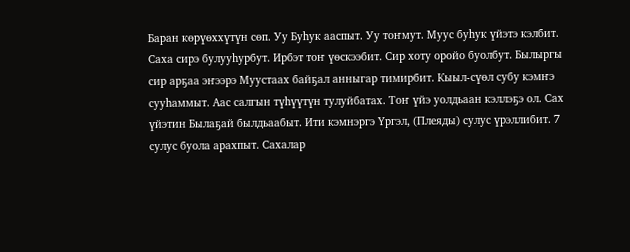Баран көрүөххүтүн сөп. Уу Буһук ааспыт. Уу тоҥмут. Муус буһук үйэтэ кэлбит. Саха сирэ булууһурбут. Ирбэт тоҥ үөскээбит. Сир хоту оройо буолбут. Былыргы сир арҕаа эҥээрэ Муустаах байҕал анныгар тимирбит. Кыыл-сүөл субу кэмҥэ сууһаммыт. Аас салгын түһүүтүн тулуйбатах. Тоҥ үйэ уолдьаан кэллэҕэ ол. Сах үйэтин Былаҕай былдьаабыт. Ити кэмнэргэ Үргэл, (Плеяды) сулус үрэллибит. 7 сулус буола арахпыт. Сахалар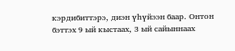кэрдибиттэрэ, диэн үһүйээн баар. Онтон бэттэх 9 ый кыстаах, 3 ый сайыннаах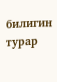билигин турар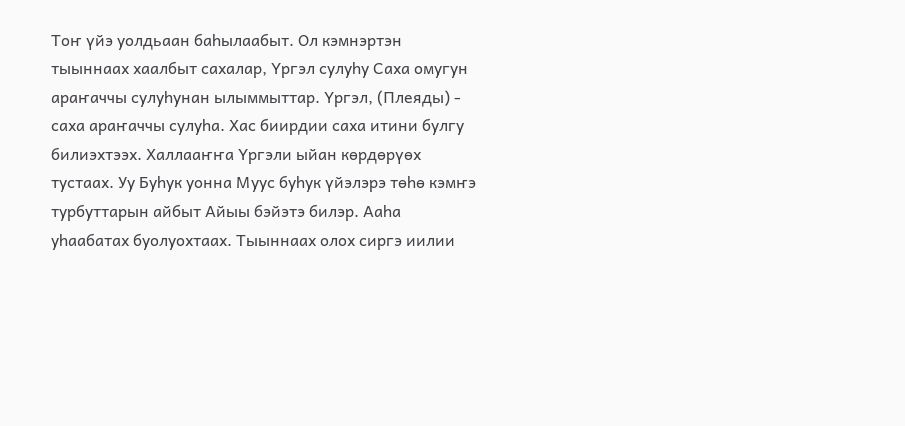Тоҥ үйэ уолдьаан баһылаабыт. Ол кэмнэртэн тыыннаах хаалбыт сахалар, Үргэл сулуһу Саха омугун араҥаччы сулуһунан ылыммыттар. Үргэл, (Плеяды) - саха араҥаччы сулуһа. Хас биирдии саха итини булгу билиэхтээх. Халлааҥҥа Үргэли ыйан көрдөрүөх тустаах. Уу Буһук уонна Муус буһук үйэлэрэ төһө кэмҥэ турбуттарын айбыт Айыы бэйэтэ билэр. Ааһа уһаабатах буолуохтаах. Тыыннаах олох сиргэ иилии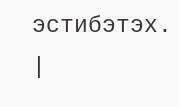эстибэтэх.
|